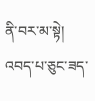ནི་བར་མ་སྟེ། འབད་པ་ཅུང་ཟད་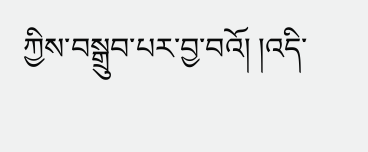ཀྱིས་བསྒྲུབ་པར་བྱ་བའོ། །འདི་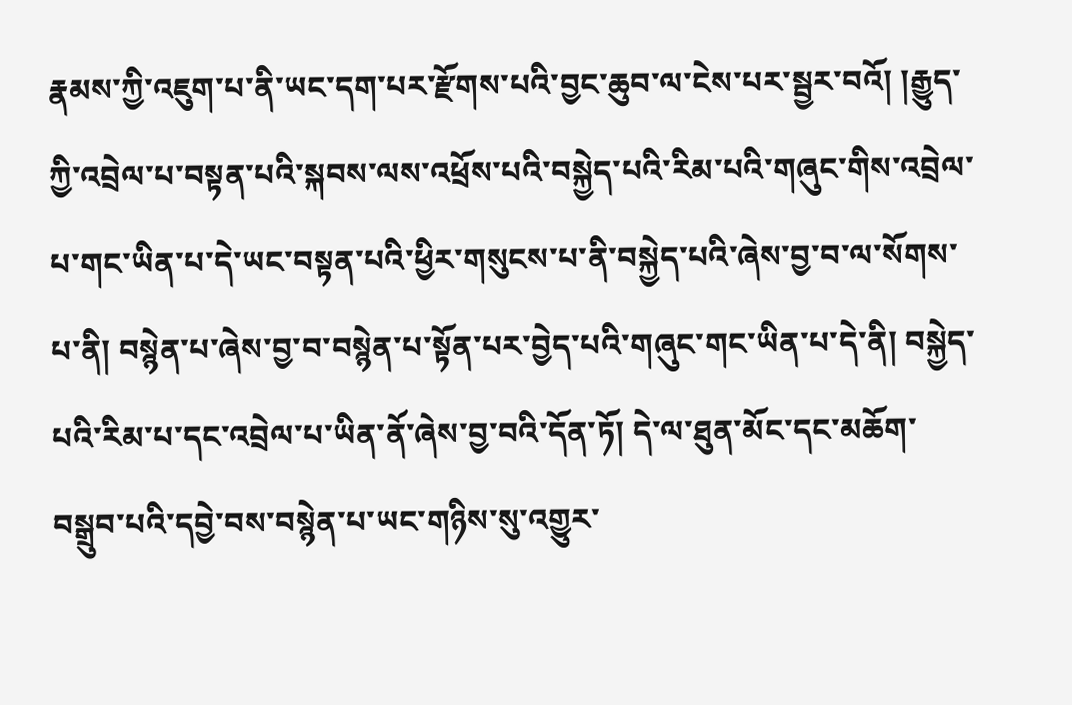རྣམས་ཀྱི་འཇུག་པ་ནི་ཡང་དག་པར་རྫོགས་པའི་བྱང་ཆུབ་ལ་ངེས་པར་སྦྱར་བའོ། །རྒྱུད་ཀྱི་འབྲེལ་པ་བསྟན་པའི་སྐབས་ལས་འཕྲོས་པའི་བསྐྱེད་པའི་རིམ་པའི་གཞུང་གིས་འབྲེལ་པ་གང་ཡིན་པ་དེ་ཡང་བསྟན་པའི་ཕྱིར་གསུངས་པ་ནི་བསྐྱེད་པའི་ཞེས་བྱ་བ་ལ་སོགས་པ་ནི། བསྙེན་པ་ཞེས་བྱ་བ་བསྙེན་པ་སྟོན་པར་བྱེད་པའི་གཞུང་གང་ཡིན་པ་དེ་ནི། བསྐྱེད་པའི་རིམ་པ་དང་འབྲེལ་པ་ཡིན་ནོ་ཞེས་བྱ་བའི་དོན་ཏོ། དེ་ལ་ཐུན་མོང་དང་མཆོག་བསྒྲུབ་པའི་དབྱེ་བས་བསྙེན་པ་ཡང་གཉིས་སུ་འགྱུར་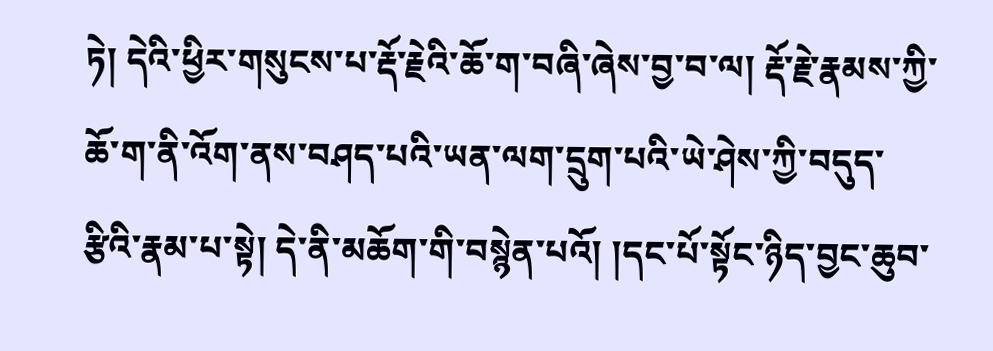ཏེ། དེའི་ཕྱིར་གསུངས་པ་རྡོ་རྗེའི་ཆོ་ག་བཞི་ཞེས་བྱ་བ་ལ། རྡོ་རྗེ་རྣམས་ཀྱི་ཆོ་ག་ནི་འོག་ནས་བཤད་པའི་ཡན་ལག་དྲུག་པའི་ཡེ་ཤེས་ཀྱི་བདུད་རྩིའི་རྣམ་པ་སྟེ། དེ་ནི་མཆོག་གི་བསྙེན་པའོ། །དང་པོ་སྟོང་ཉིད་བྱང་ཆུབ་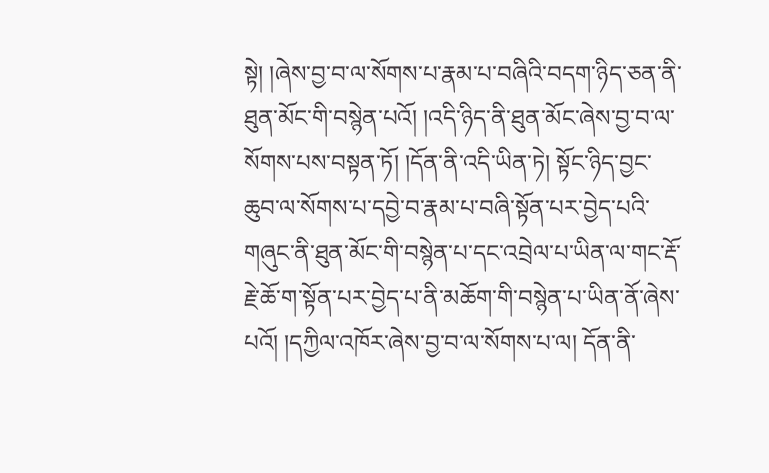སྟེ། །ཞེས་བྱ་བ་ལ་སོགས་པ་རྣམ་པ་བཞིའི་བདག་ཉིད་ཅན་ནི་ཐུན་མོང་གི་བསྙེན་པའོ། །འདི་ཉིད་ནི་ཐུན་མོང་ཞེས་བྱ་བ་ལ་སོགས་པས་བསྟན་ཏོ། །དོན་ནི་འདི་ཡིན་ཏེ། སྟོང་ཉིད་བྱང་ཆུབ་ལ་སོགས་པ་དབྱེ་བ་རྣམ་པ་བཞི་སྟོན་པར་བྱེད་པའི་གཞུང་ནི་ཐུན་མོང་གི་བསྙེན་པ་དང་འབྲེལ་པ་ཡིན་ལ་གང་རྡོ་རྗེ་ཆོ་ག་སྟོན་པར་བྱེད་པ་ནི་མཆོག་གི་བསྙེན་པ་ཡིན་ནོ་ཞེས་པའོ། །དཀྱིལ་འཁོར་ཞེས་བྱ་བ་ལ་སོགས་པ་ལ། དོན་ནི་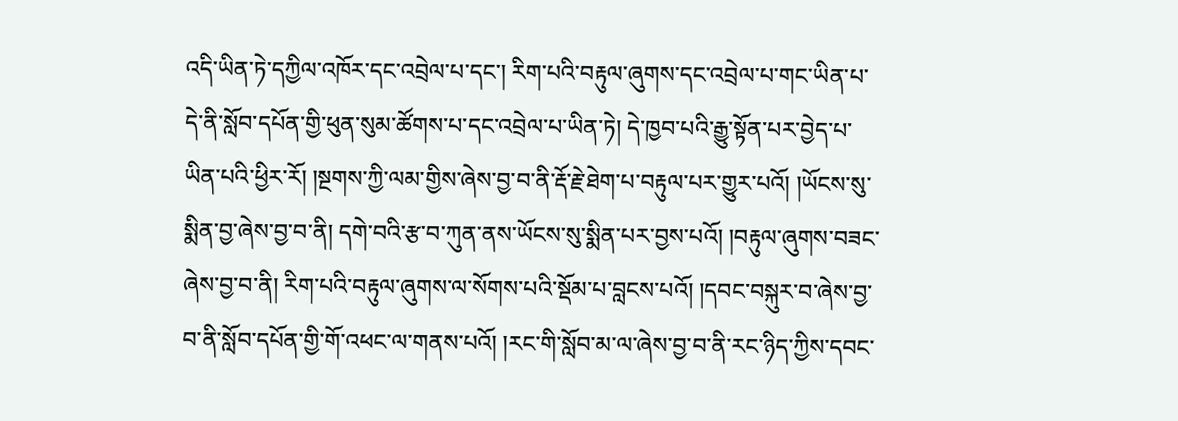འདི་ཡིན་ཏེ་དཀྱིལ་འཁོར་དང་འབྲེལ་པ་དང་། རིག་པའི་བརྟུལ་ཞུགས་དང་འབྲེལ་པ་གང་ཡིན་པ་དེ་ནི་སློབ་དཔོན་གྱི་ཕུན་སུམ་ཚོགས་པ་དང་འབྲེལ་པ་ཡིན་ཏེ། དེ་ཁྱབ་པའི་རྒྱུ་སྟོན་པར་བྱེད་པ་ཡིན་པའི་ཕྱིར་རོ། །སྔགས་ཀྱི་ལམ་གྱིས་ཞེས་བྱ་བ་ནི་རྡོ་རྗེ་ཐེག་པ་བརྟུལ་པར་གྱུར་པའོ། །ཡོངས་སུ་སྨིན་བྱ་ཞེས་བྱ་བ་ནི། དགེ་བའི་རྩ་བ་ཀུན་ནས་ཡོངས་སུ་སྨིན་པར་བྱས་པའོ། །བརྟུལ་ཞུགས་བཟང་ཞེས་བྱ་བ་ནི། རིག་པའི་བརྟུལ་ཞུགས་ལ་སོགས་པའི་སྡོམ་པ་བླངས་པའོ། །དབང་བསྐུར་བ་ཞེས་བྱ་བ་ནི་སློབ་དཔོན་གྱི་གོ་འཕང་ལ་གནས་པའོ། །རང་གི་སློབ་མ་ལ་ཞེས་བྱ་བ་ནི་རང་ཉིད་ཀྱིས་དབང་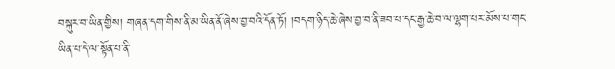བསྐུར་བ་ཡིན་གྱིས། གཞན་དག་གིས་ནི་མ་ཡིན་ནོ་ཞེས་བྱ་བའི་དོན་ཏོ། །བདག་ཉིད་ཆེ་ཞེས་བྱ་བ་ནི་ཟབ་པ་དང་རྒྱ་ཆེ་བ་ལ་ལྷག་པར་མོས་པ་གང་ཡིན་པ་དེ་ལ་སྟོན་པ་ནི་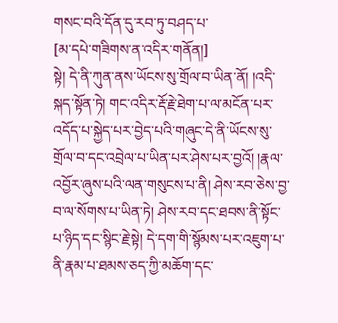གསང་བའི་དོན་དུ་རབ་ཏུ་བཤད་པ་
[མ་དཔེ་གཟིགས་ན་འདིར་གནོན།]
སྟེ། དེ་ནི་ཀུན་ནས་ཡོངས་སུ་གྲོལ་བ་ཡིན་ནོ། །འདི་སྐད་སྟོན་ཏེ། གང་འདིར་རྡོ་རྗེ་ཐེག་པ་ལ་མངོན་པར་འདོད་པ་སྐྱེད་པར་བྱེད་པའི་གཞུང་དེ་ནི་ཡོངས་སུ་གྲོལ་བ་དང་འབྲེལ་པ་ཡིན་པར་ཤེས་པར་བྱའོ། །རྣལ་འབྱོར་ཞུས་པའི་ལན་གསུངས་པ་ནི། ཤེས་རབ་ཅེས་བྱ་བ་ལ་སོགས་པ་ཡིན་ཏེ། ཤེས་རབ་དང་ཐབས་ནི་སྟོང་པ་ཉིད་དང་སྙིང་རྗེ་སྟེ། དེ་དག་གི་སྙོམས་པར་འཇུག་པ་ནི་རྣམ་པ་ཐམས་ཅད་ཀྱི་མཆོག་དང་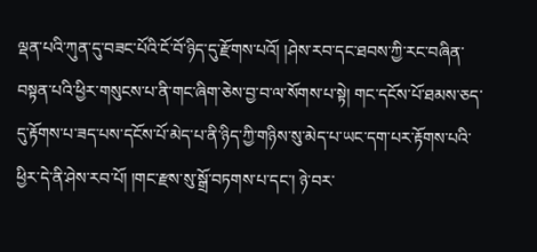ལྡན་པའི་ཀུན་དུ་བཟང་པོའི་ངོ་བོ་ཉིད་དུ་རྫོགས་པའོ། །ཤེས་རབ་དང་ཐབས་ཀྱི་རང་བཞིན་བསྟན་པའི་ཕྱིར་གསུངས་པ་ནི་གང་ཞིག་ཅེས་བྱ་བ་ལ་སོགས་པ་སྟེ། གང་དངོས་པོ་ཐམས་ཅད་དུ་རྟོགས་པ་ཟད་པས་དངོས་པོ་མེད་པ་ནི་ཉིད་ཀྱི་གཉིས་སུ་མེད་པ་ཡང་དག་པར་རྟོགས་པའི་ཕྱིར་དེ་ནི་ཤེས་རབ་པོ། །གང་རྫས་སུ་སྒྲོ་བཏགས་པ་དང་། ཉེ་བར་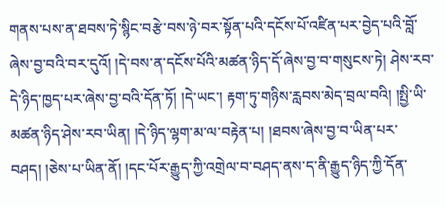གནས་པས་ན་ཐབས་ཏེ་སྙིང་བརྩེ་བས་ཉེ་བར་སྟོན་པའི་དངོས་པོ་འཛིན་པར་བྱེད་པའི་བློ་ཞེས་བྱ་བའི་བར་དུའོ། །དེ་བས་ན་དངོས་པོའི་མཚན་ཉིད་དོ་ཞེས་བྱ་བ་གསུངས་ཏེ། ཤེས་རབ་དེ་ཉིད་ཁྱད་པར་ཞེས་བྱ་བའི་དོན་ཏོ། །དེ་ཡང་། རྟག་ཏུ་གཉིས་རླབས་མེད་བྲལ་བའི། །སྤྱི་ཡི་མཚན་ཉིད་ཤེས་རབ་ཡིན། །དེ་ཉིད་ལྷག་མ་ལ་བརྟེན་པ། །ཐབས་ཞེས་བྱ་བ་ཡིན་པར་བཤད། །ཅེས་པ་ཡིན་ནོ། །དང་པོར་རྒྱུད་ཀྱི་འགྲེལ་བ་བཤད་ནས་ད་ནི་རྒྱུད་ཉིད་ཀྱི་དོན་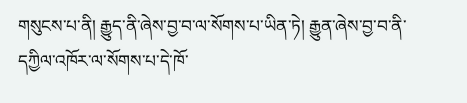གསུངས་པ་ནི། རྒྱུད་ནི་ཞེས་བྱ་བ་ལ་སོགས་པ་ཡིན་ཏེ། རྒྱུན་ཞེས་བྱ་བ་ནི་དཀྱིལ་འཁོར་ལ་སོགས་པ་དེ་ཁོ་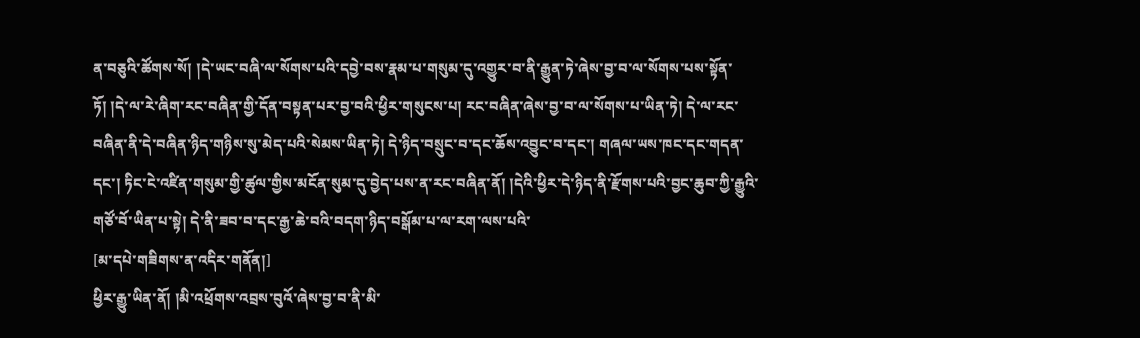ན་བཅུའི་ཚོགས་སོ། །དེ་ཡང་བཞི་ལ་སོགས་པའི་དབྱེ་བས་རྣམ་པ་གསུམ་དུ་འགྱུར་བ་ནི་རྒྱུན་ཏེ་ཞེས་བྱ་བ་ལ་སོགས་པས་སྟོན་ཏོ། །དེ་ལ་རེ་ཞིག་རང་བཞིན་གྱི་དོན་བསྟན་པར་བྱ་བའི་ཕྱིར་གསུངས་པ། རང་བཞིན་ཞེས་བྱ་བ་ལ་སོགས་པ་ཡིན་ཏེ། དེ་ལ་རང་བཞིན་ནི་དེ་བཞིན་ཉིད་གཉིས་སུ་མེད་པའི་སེམས་ཡིན་ཏེ། དེ་ཉིད་བསྲུང་བ་དང་ཆོས་འབྱུང་བ་དང་། གཞལ་ཡས་ཁང་དང་གདན་དང་། ཏིང་ངེ་འཛིན་གསུམ་གྱི་ཚུལ་གྱིས་མངོན་སུམ་དུ་བྱེད་པས་ན་རང་བཞིན་ནོ། །དེའི་ཕྱིར་དེ་ཉིད་ནི་རྫོགས་པའི་བྱང་ཆུབ་ཀྱི་རྒྱུའི་གཙོ་བོ་ཡིན་པ་སྟེ། དེ་ནི་ཟབ་བ་དང་རྒྱ་ཆེ་བའི་བདག་ཉིད་བསྒོམ་པ་ལ་རག་ལས་པའི་
[མ་དཔེ་གཟིགས་ན་འདིར་གནོན།]
ཕྱིར་རྒྱུ་ཡིན་ནོ། །མི་འཕྲོགས་འབྲས་བུའོ་ཞེས་བྱ་བ་ནི་མི་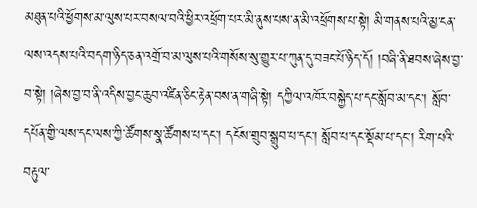མཐུན་པའི་ཕྱོགས་མ་ལུས་པར་བསལ་བའི་ཕྱིར་འཕྲོག་པར་མི་ནུས་པས་ན་མི་འཕྲོགས་པ་སྟེ། མི་གནས་པའི་མྱ་ངན་ལས་འདས་པའི་བདག་ཉིད་ཅན་འགྲོ་བ་མ་ལུས་པའི་གསོས་སུ་གྱུར་པ་ཀུན་དུ་བཟང་པོ་ཉིད་དོ། །བཞི་ནི་ཐབས་ཞེས་བྱ་བ་སྟེ། །ཞེས་བྱ་བ་ནི་འདིས་བྱང་ཆུབ་འཛིན་ཅིང་རྟེན་བས་ན་གཞི་སྟེ། དཀྱིལ་འཁོར་བསྐྱེད་པ་དང་སློབ་མ་དང་། སློབ་དཔོན་གྱི་ལས་དང་ལས་ཀྱི་ཚོགས་སྣ་ཚོགས་པ་དང་། དངོས་གྲུབ་སྒྲུབ་པ་དང་། སློབ་པ་དང་སྡོམ་པ་དང་། རིག་པའི་བརྟུལ་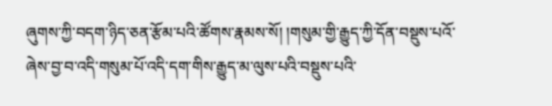ཞུགས་ཀྱི་བདག་ཉིད་ཅན་རྩོམ་པའི་ཚོགས་རྣམས་སོ། །གསུམ་གྱི་རྒྱུད་ཀྱི་དོན་བསྡུས་པའོ་ཞེས་བྱ་བ་འདི་གསུམ་པོ་འདི་དག་གིས་རྒྱུད་མ་ལུས་པའི་བསྡུས་པའི་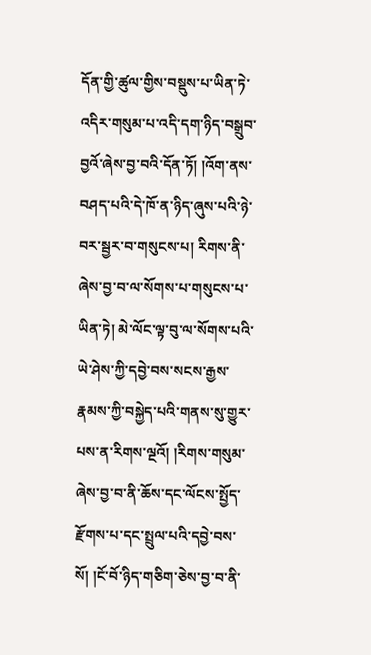དོན་གྱི་ཚུལ་གྱིས་བསྡུས་པ་ཡིན་ཏེ་འདིར་གསུམ་པ་འདི་དག་ཉིད་བསྒྲུབ་བྱའོ་ཞེས་བྱ་བའི་དོན་ཏོ། །འོག་ནས་བཤད་པའི་དེ་ཁོ་ན་ཉིད་ཞུས་པའི་ཉེ་བར་སྦྱར་བ་གསུངས་པ། རིགས་ནི་ཞེས་བྱ་བ་ལ་སོགས་པ་གསུངས་པ་ཡིན་ཏེ། མེ་ལོང་ལྟ་བུ་ལ་སོགས་པའི་ཡེ་ཤེས་ཀྱི་དབྱེ་བས་སངས་རྒྱས་རྣམས་ཀྱི་བསྐྱེད་པའི་གནས་སུ་གྱུར་པས་ན་རིགས་ལྔའོ། །རིགས་གསུམ་ཞེས་བྱ་བ་ནི་ཆོས་དང་ལོངས་སྤྱོད་རྫོགས་པ་དང་སྤྲུལ་པའི་དབྱེ་བས་སོ། །ངོ་བོ་ཉིད་གཅིག་ཅེས་བྱ་བ་ནི་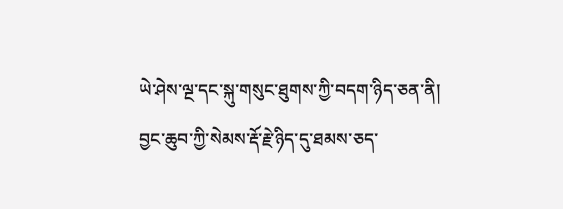ཡེ་ཤེས་ལྔ་དང་སྐུ་གསུང་ཐུགས་ཀྱི་བདག་ཉིད་ཅན་ནི། བྱང་ཆུབ་ཀྱི་སེམས་རྡོ་རྗེ་ཉིད་དུ་ཐམས་ཅད་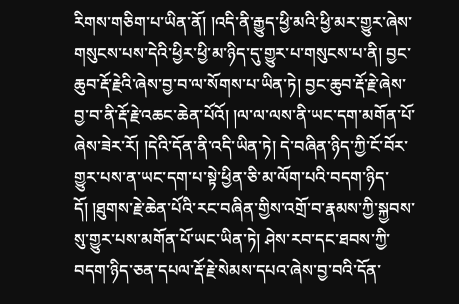རིགས་གཅིག་པ་ཡིན་ནོ། །འདི་ནི་རྒྱུད་ཕྱི་མའི་ཕྱི་མར་གྱུར་ཞེས་གསུངས་པས་དེའི་ཕྱིར་ཕྱི་མ་ཉིད་དུ་གྱུར་པ་གསུངས་པ་ནི། བྱང་ཆུབ་རྡོ་རྗེའི་ཞེས་བྱ་བ་ལ་སོགས་པ་ཡིན་ཏེ། བྱང་ཆུབ་རྡོ་རྗེ་ཞེས་བྱ་བ་ནི་རྡོ་རྗེ་འཆང་ཆེན་པོའོ། །ལ་ལ་ལས་ནི་ཡང་དག་མགོན་པོ་ཞེས་ཟེར་རོ། །དེའི་དོན་ནི་འདི་ཡིན་ཏེ། དེ་བཞིན་ཉིད་ཀྱི་ངོ་བོར་གྱུར་པས་ན་ཡང་དག་པ་སྟེ་ཕྱིན་ཅི་མ་ལོག་པའི་བདག་ཉིད་དོ། །ཐུགས་རྗེ་ཆེན་པོའི་རང་བཞིན་གྱིས་འགྲོ་བ་རྣམས་ཀྱི་སྐྱབས་སུ་གྱུར་པས་མགོན་པོ་ཡང་ཡིན་ཏེ། ཤེས་རབ་དང་ཐབས་ཀྱི་བདག་ཉིད་ཅན་དཔལ་རྡོ་རྗེ་སེམས་དཔའ་ཞེས་བྱ་བའི་དོན་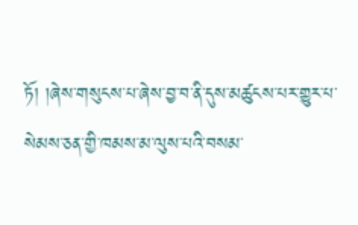ཏོ། །ཞེས་གསུངས་པ་ཞེས་བྱ་བ་ནི་དུས་མཚུངས་པར་གྱུར་པ་སེམས་ཅན་གྱི་ཁམས་མ་ལུས་པའི་བསམ་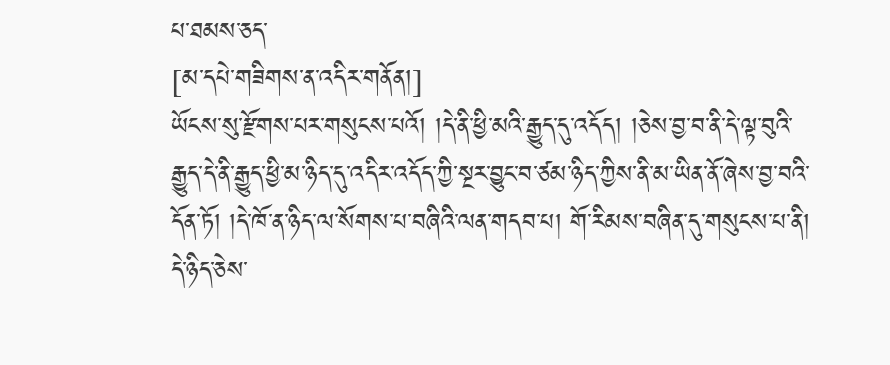པ་ཐམས་ཅད་
[མ་དཔེ་གཟིགས་ན་འདིར་གནོན།]
ཡོངས་སུ་རྫོགས་པར་གསུངས་པའོ། །དེ་ནི་ཕྱི་མའི་རྒྱུད་དུ་འདོད། །ཅེས་བྱ་བ་ནི་དེ་ལྟ་བུའི་རྒྱུད་དེ་ནི་རྒྱུད་ཕྱི་མ་ཉིད་དུ་འདིར་འདོད་ཀྱི་སྔར་བྱུང་བ་ཙམ་ཉིད་ཀྱིས་ནི་མ་ཡིན་ནོ་ཞེས་བྱ་བའི་དོན་ཏོ། །དེ་ཁོ་ན་ཉིད་ལ་སོགས་པ་བཞིའི་ལན་གདབ་པ། གོ་རིམས་བཞིན་དུ་གསུངས་པ་ནི། དེ་ཉིད་ཅེས་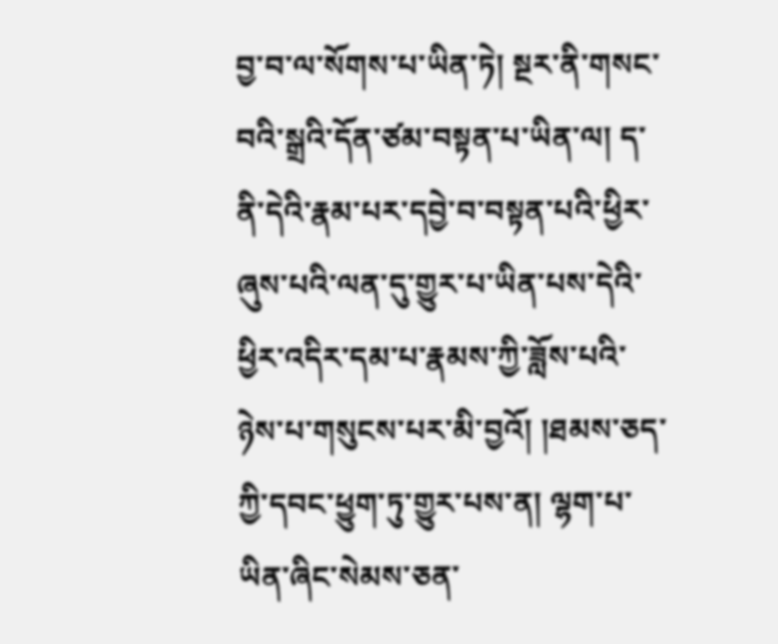བྱ་བ་ལ་སོགས་པ་ཡིན་ཏེ། སྔར་ནི་གསང་བའི་སྒྲའི་དོན་ཙམ་བསྟན་པ་ཡིན་ལ། ད་ནི་དེའི་རྣམ་པར་དབྱེ་བ་བསྟན་པའི་ཕྱིར་ཞུས་པའི་ལན་དུ་གྱུར་པ་ཡིན་པས་དེའི་ཕྱིར་འདིར་དམ་པ་རྣམས་ཀྱི་ཟློས་པའི་ཉེས་པ་གསུངས་པར་མི་བྱའོ། །ཐམས་ཅད་ཀྱི་དབང་ཕྱུག་ཏུ་གྱུར་པས་ན། ལྷག་པ་ཡིན་ཞིང་སེམས་ཅན་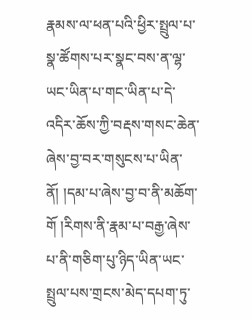རྣམས་ལ་ཕན་པའི་ཕྱིར་སྤྲུལ་པ་སྣ་ཚོགས་པར་སྣང་བས་ན་ལྷ་ཡང་ཡིན་པ་གང་ཡིན་པ་དེ་འདིར་ཆོས་ཀྱི་བརྡས་གསང་ཆེན་ཞེས་བྱ་བར་གསུངས་པ་ཡིན་ནོ། །དམ་པ་ཞེས་བྱ་བ་ནི་མཆོག་གོ །རིགས་ནི་རྣམ་པ་བརྒྱ་ཞེས་པ་ནི་གཅིག་པུ་ཉིད་ཡིན་ཡང་སྤྲུལ་པས་གྲངས་མེད་དཔག་ཏུ་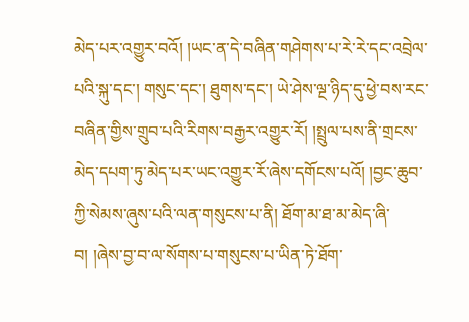མེད་པར་འགྱུར་བའོ། །ཡང་ན་དེ་བཞིན་གཤེགས་པ་རེ་རེ་དང་འབྲེལ་པའི་སྐུ་དང་། གསུང་དང་། ཐུགས་དང་། ཡེ་ཤེས་ལྔ་ཉིད་དུ་ཕྱེ་བས་རང་བཞིན་གྱིས་གྲུབ་པའི་རིགས་བརྒྱར་འགྱུར་རོ། །སྤྲུལ་པས་ནི་གྲངས་མེད་དཔག་ཏུ་མེད་པར་ཡང་འགྱུར་རོ་ཞེས་དགོངས་པའོ། །བྱང་ཆུབ་ཀྱི་སེམས་ཞུས་པའི་ལན་གསུངས་པ་ནི། ཐོག་མ་ཐ་མ་མེད་ཞི་བ། །ཞེས་བྱ་བ་ལ་སོགས་པ་གསུངས་པ་ཡིན་ཏེ་ཐོག་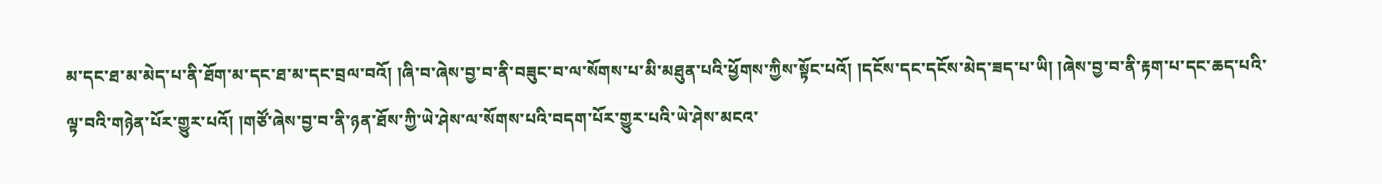མ་དང་ཐ་མ་མེད་པ་ནི་ཐོག་མ་དང་ཐ་མ་དང་བྲལ་བའོ། །ཞི་བ་ཞེས་བྱ་བ་ནི་བཟུང་བ་ལ་སོགས་པ་མི་མཐུན་པའི་ཕྱོགས་ཀྱིས་སྟོང་པའོ། །དངོས་དང་དངོས་མེད་ཟད་པ་ཡི། །ཞེས་བྱ་བ་ནི་རྟག་པ་དང་ཆད་པའི་ལྟ་བའི་གཉེན་པོར་གྱུར་པའོ། །གཙོ་ཞེས་བྱ་བ་ནི་ཉན་ཐོས་ཀྱི་ཡེ་ཤེས་ལ་སོགས་པའི་བདག་པོར་གྱུར་པའི་ཡེ་ཤེས་མངའ་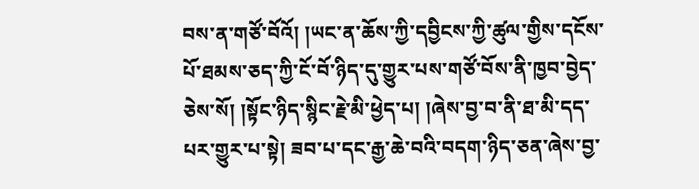བས་ན་གཙོ་བོའོ། །ཡང་ན་ཆོས་ཀྱི་དབྱིངས་ཀྱི་ཚུལ་གྱིས་དངོས་པོ་ཐམས་ཅད་ཀྱི་ངོ་བོ་ཉིད་དུ་གྱུར་པས་གཙོ་བོས་ནི་ཁྱབ་བྱེད་ཅེས་སོ། །སྟོང་ཉིད་སྙིང་རྗེ་མི་ཕྱེད་པ། །ཞེས་བྱ་བ་ནི་ཐ་མི་དད་པར་གྱུར་པ་སྟེ། ཟབ་པ་དང་རྒྱ་ཆེ་བའི་བདག་ཉིད་ཅན་ཞེས་བྱ་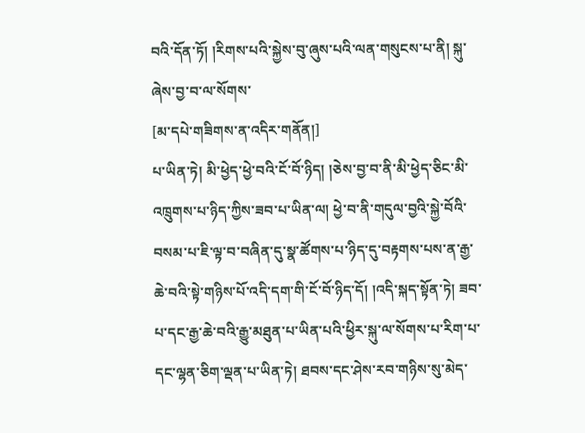བའི་དོན་ཏོ། །རིགས་པའི་སྐྱེས་བུ་ཞུས་པའི་ལན་གསུངས་པ་ནི། སྐུ་ཞེས་བྱ་བ་ལ་སོགས་
[མ་དཔེ་གཟིགས་ན་འདིར་གནོན།]
པ་ཡིན་ཏེ། མི་ཕྱེད་ཕྱེ་བའི་ངོ་བོ་ཉིད། །ཅེས་བྱ་བ་ནི་མི་ཕྱེད་ཅིང་མི་འཁྲུགས་པ་ཉིད་ཀྱིས་ཟབ་པ་ཡིན་ལ། ཕྱེ་བ་ནི་གདུལ་བྱའི་སྐྱེ་བོའི་བསམ་པ་ཇི་ལྟ་བ་བཞིན་དུ་སྣ་ཚོགས་པ་ཉིད་དུ་བརྟགས་པས་ན་རྒྱ་ཆེ་བའི་སྟེ་གཉིས་པོ་འདི་དག་གི་ངོ་བོ་ཉིད་དོ། །འདི་སྐད་སྟོན་ཏེ། ཟབ་པ་དང་རྒྱ་ཆེ་བའི་རྒྱུ་མཐུན་པ་ཡིན་པའི་ཕྱིར་སྐུ་ལ་སོགས་པ་རིག་པ་དང་ལྷན་ཅིག་ལྡན་པ་ཡིན་ཏེ། ཐབས་དང་ཤེས་རབ་གཉིས་སུ་མེད་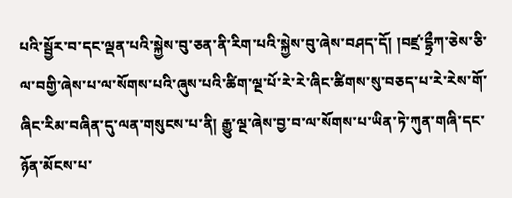པའི་སྦྱོར་བ་དང་ལྡན་པའི་སྐྱེས་བུ་ཅན་ནི་རིག་པའི་སྐྱེས་བུ་ཞེས་བཤད་དོ། །བཛྲ་དྷྲྀཀ་ཅེས་ཅི་ལ་བགྱི་ཞེས་པ་ལ་སོགས་པའི་ཞུས་པའི་ཚིག་ལྔ་པོ་རེ་རེ་ཞིང་ཚིགས་སུ་བཅད་པ་རེ་རེས་གོ་ཞིང་རིམ་བཞིན་དུ་ལན་གསུངས་པ་ནི། རྒྱུ་ལྔ་ཞེས་བྱ་བ་ལ་སོགས་པ་ཡིན་ཏེ་ཀུན་གཞི་དང་ཉོན་མོངས་པ་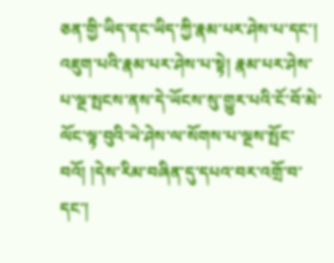ཅན་གྱི་ཡིད་དང་ཡིད་ཀྱི་རྣམ་པར་ཤེས་པ་དང་། འཇུག་པའི་རྣམ་པར་ཤེས་པ་སྟེ། རྣམ་པར་ཤེས་པ་ལྔ་སྤངས་ནས་དེ་ཡོངས་སུ་གྱུར་པའི་ངོ་བོ་མེ་ལོང་ལྟ་བུའི་ཡེ་ཤེས་ལ་སོགས་པ་ལྔས་སྤོང་བའོ། །དེས་རིམ་བཞིན་དུ་དཔའ་བར་འགྲོ་བ་དང་།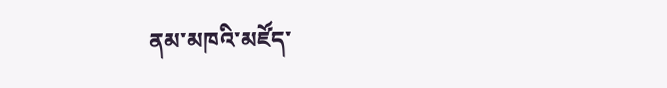ནམ་མཁའི་མཛོད་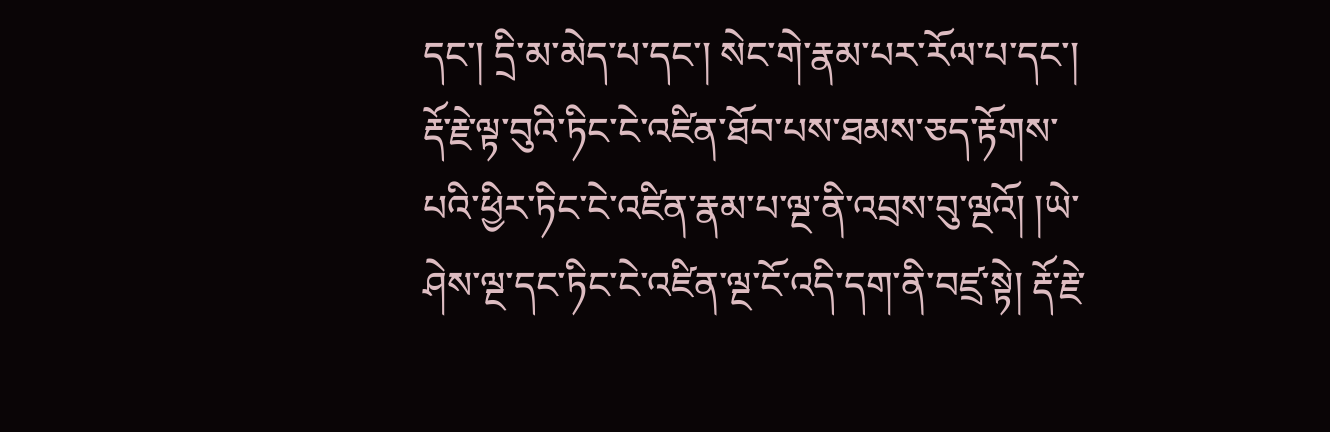དང་། དྲི་མ་མེད་པ་དང་། སེང་གེ་རྣམ་པར་རོལ་པ་དང་། རྡོ་རྗེ་ལྟ་བུའི་ཏིང་ངེ་འཛིན་ཐོབ་པས་ཐམས་ཅད་རྟོགས་པའི་ཕྱིར་ཏིང་ངེ་འཛིན་རྣམ་པ་ལྔ་ནི་འབྲས་བུ་ལྔའོ། །ཡེ་ཤེས་ལྔ་དང་ཏིང་ངེ་འཛིན་ལྔ་ངོ་འདི་དག་ནི་བཛྲ་སྟེ། རྡོ་རྗེ་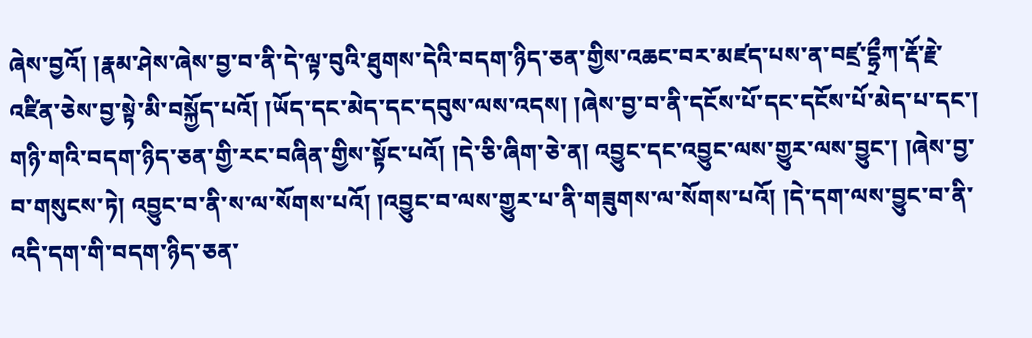ཞེས་བྱའོ། །རྣམ་ཤེས་ཞེས་བྱ་བ་ནི་དེ་ལྟ་བུའི་ཐུགས་དེའི་བདག་ཉིད་ཅན་གྱིས་འཆང་བར་མཛད་པས་ན་བཛྲ་དྷྲྀཀ་རྡོ་རྗེ་འཛིན་ཅེས་བྱ་སྟེ་མི་བསྐྱོད་པའོ། །ཡོད་དང་མེད་དང་དབུས་ལས་འདས། །ཞེས་བྱ་བ་ནི་དངོས་པོ་དང་དངོས་པོ་མེད་པ་དང་། གཉི་གའི་བདག་ཉིད་ཅན་གྱི་རང་བཞིན་གྱིས་སྟོང་པའོ། །དེ་ཅི་ཞིག་ཅེ་ན། འབྱུང་དང་འབྱུང་ལས་གྱུར་ལས་བྱུང་། །ཞེས་བྱ་བ་གསུངས་ཏེ། འབྱུང་བ་ནི་ས་ལ་སོགས་པའོ། །འབྱུང་བ་ལས་གྱུར་པ་ནི་གཟུགས་ལ་སོགས་པའོ། །དེ་དག་ལས་བྱུང་བ་ནི་འདི་དག་གི་བདག་ཉིད་ཅན་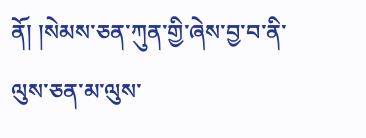ནོ། །སེམས་ཅན་ཀུན་གྱི་ཞེས་བྱ་བ་ནི་ལུས་ཅན་མ་ལུས་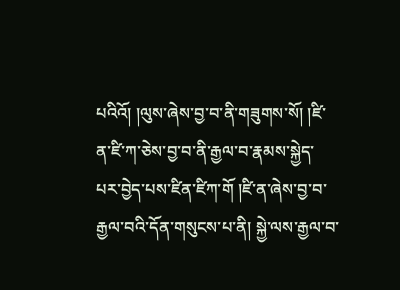པའིའོ། །ལུས་ཞེས་བྱ་བ་ནི་གཟུགས་སོ། །ཛི་ན་ཛི་ཀ་ཅེས་བྱ་བ་ནི་རྒྱལ་བ་རྣམས་སྐྱེད་པར་བྱེད་པས་ཛིན་ཛིཀ་གོ །ཛི་ན་ཞེས་བྱ་བ་རྒྱལ་བའི་དོན་གསུངས་པ་ནི། སྐྱེ་ལས་རྒྱལ་བ་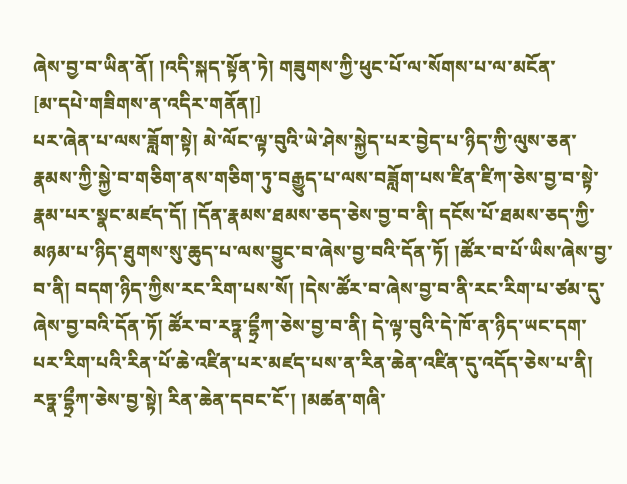ཞེས་བྱ་བ་ཡིན་ནོ། །འདི་སྐད་སྟོན་ཏེ། གཟུགས་ཀྱི་ཕུང་པོ་ལ་སོགས་པ་ལ་མངོན་
[མ་དཔེ་གཟིགས་ན་འདིར་གནོན།]
པར་ཞེན་པ་ལས་ཟློག་སྟེ། མེ་ལོང་ལྟ་བུའི་ཡེ་ཤེས་སྐྱེད་པར་བྱེད་པ་ཉིད་ཀྱི་ལུས་ཅན་རྣམས་ཀྱི་སྐྱེ་བ་གཅིག་ནས་གཅིག་ཏུ་བརྒྱུད་པ་ལས་བཟློག་པས་ཛིན་ཛིཀ་ཅེས་བྱ་བ་སྟེ་རྣམ་པར་སྣང་མཛད་དོ། །དོན་རྣམས་ཐམས་ཅད་ཅེས་བྱ་བ་ནི། དངོས་པོ་ཐམས་ཅད་ཀྱི་མཉམ་པ་ཉིད་ཐུགས་སུ་ཆུད་པ་ལས་བྱུང་བ་ཞེས་བྱ་བའི་དོན་ཏོ། །ཚོར་བ་པོ་ཡིས་ཞེས་བྱ་བ་ནི། བདག་ཉིད་ཀྱིས་རང་རིག་པས་སོ། །དེས་ཚོར་བ་ཞེས་བྱ་བ་ནི་རང་རིག་པ་ཙམ་དུ་ཞེས་བྱ་བའི་དོན་ཏོ། ཚོར་བ་རཏྣ་དྷྲྀཀ་ཅེས་བྱ་བ་ནི། དེ་ལྟ་བུའི་དེ་ཁོ་ན་ཉིད་ཡང་དག་པར་རིག་པའི་རིན་པོ་ཆེ་འཛིན་པར་མཛད་པས་ན་རིན་ཆེན་འཛིན་དུ་འདོད་ཅེས་པ་ནི། རཏྣ་དྷྲྀཀ་ཅེས་བྱ་སྟེ། རིན་ཆེན་དབང་ངོ་། །མཚན་གཞི་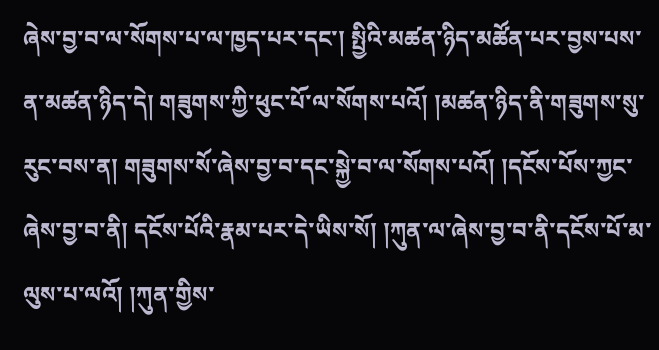ཞེས་བྱ་བ་ལ་སོགས་པ་ལ་ཁྱད་པར་དང་། སྤྱིའི་མཚན་ཉིད་མཚོན་པར་བྱས་པས་ན་མཚན་ཉིད་དེ། གཟུགས་ཀྱི་ཕུང་པོ་ལ་སོགས་པའོ། །མཚན་ཉིད་ནི་གཟུགས་སུ་རུང་བས་ན། གཟུགས་སོ་ཞེས་བྱ་བ་དང་སྐྱེ་བ་ལ་སོགས་པའོ། །དངོས་པོས་ཀྱང་ཞེས་བྱ་བ་ནི། དངོས་པོའི་རྣམ་པར་དེ་ཡིས་སོ། །ཀུན་ལ་ཞེས་བྱ་བ་ནི་དངོས་པོ་མ་ལུས་པ་ལའོ། །ཀུན་གྱིས་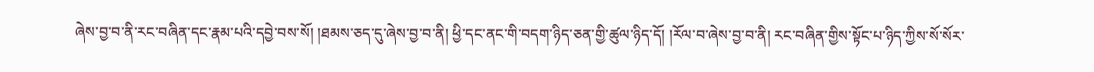ཞེས་བྱ་བ་ནི་རང་བཞིན་དང་རྣམ་པའི་དབྱེ་བས་སོ། །ཐམས་ཅད་དུ་ཞེས་བྱ་བ་ནི། ཕྱི་དང་ནང་གི་བདག་ཉིད་ཅན་གྱི་ཚུལ་ཉིད་དོ། །རོལ་བ་ཞེས་བྱ་བ་ནི། རང་བཞིན་གྱིས་སྟོང་པ་ཉིད་ཀྱིས་སོ་སོར་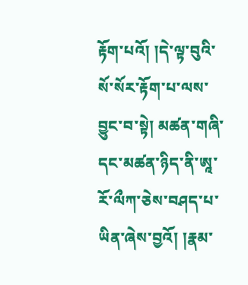རྟོག་པའོ། །དེ་ལྟ་བུའི་སོ་སོར་རྟོག་པ་ལས་བྱུང་བ་སྟེ། མཚན་གཞི་དང་མཚན་ཉིད་ནི་ཨཱ་རོ་ལྀཀ་ཅེས་བཤད་པ་ཡིན་ཞེས་བྱའོ། །རྣམ་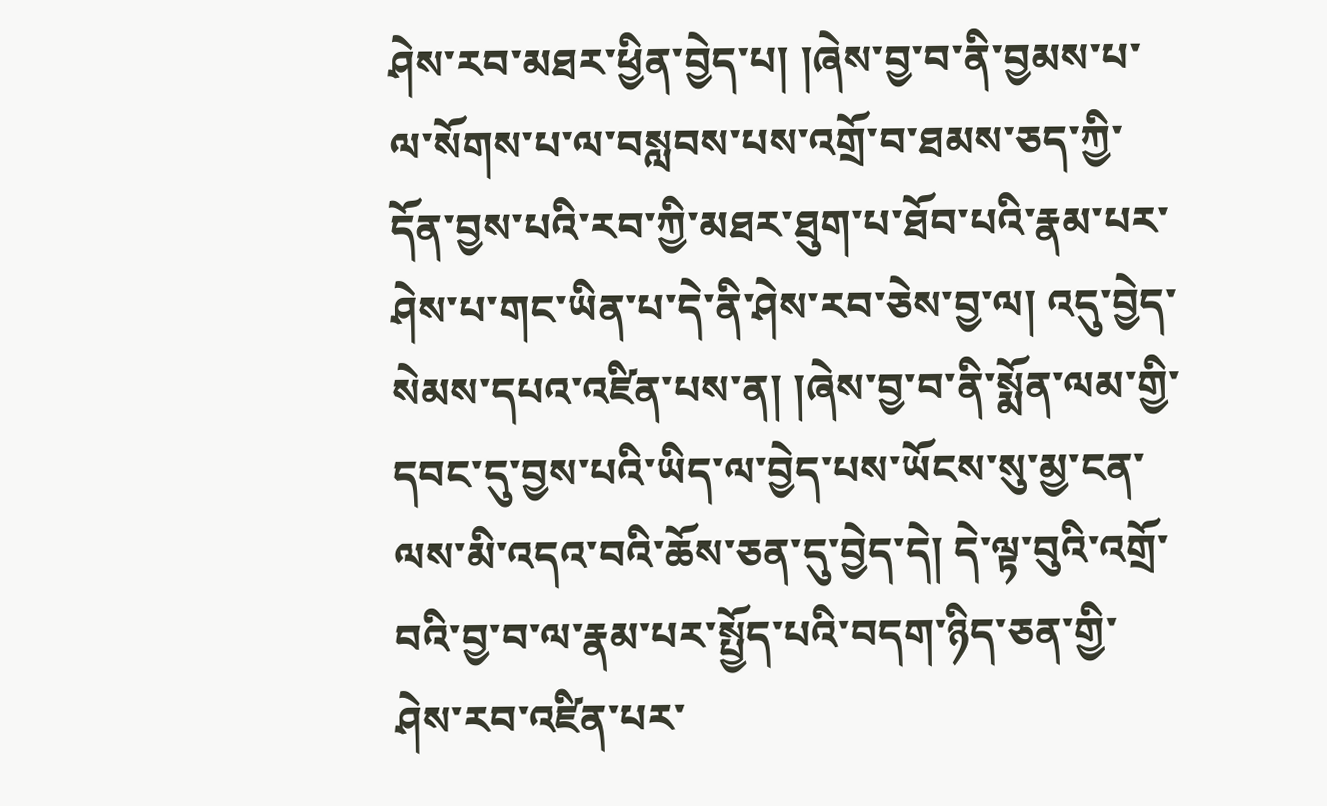ཤེས་རབ་མཐར་ཕྱིན་བྱེད་པ། །ཞེས་བྱ་བ་ནི་བྱམས་པ་ལ་སོགས་པ་ལ་བསླབས་པས་འགྲོ་བ་ཐམས་ཅད་ཀྱི་དོན་བྱས་པའི་རབ་ཀྱི་མཐར་ཐུག་པ་ཐོབ་པའི་རྣམ་པར་ཤེས་པ་གང་ཡིན་པ་དེ་ནི་ཤེས་རབ་ཅེས་བྱ་ལ། འདུ་བྱེད་སེམས་དཔའ་འཛིན་པས་ན། །ཞེས་བྱ་བ་ནི་སྨོན་ལམ་གྱི་དབང་དུ་བྱས་པའི་ཡིད་ལ་བྱེད་པས་ཡོངས་སུ་མྱ་ངན་ལས་མི་འདའ་བའི་ཆོས་ཅན་དུ་བྱེད་དེ། དེ་ལྟ་བུའི་འགྲོ་བའི་བྱ་བ་ལ་རྣམ་པར་སྤྱོད་པའི་བདག་ཉིད་ཅན་གྱི་ཤེས་རབ་འཛིན་པར་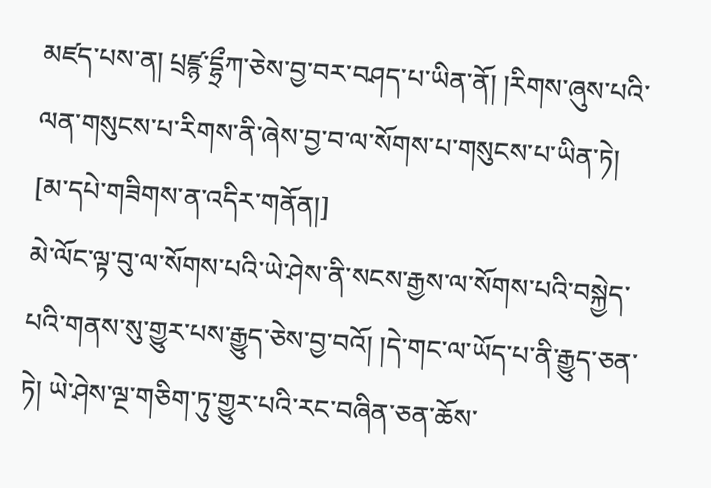མཛད་པས་ན། པྲཛྙ་དྷྲྀཀ་ཅེས་བྱ་བར་བཤད་པ་ཡིན་ནོ། །རིགས་ཞུས་པའི་ལན་གསུངས་པ་རིགས་ནི་ཞེས་བྱ་བ་ལ་སོགས་པ་གསུངས་པ་ཡིན་ཏེ།
[མ་དཔེ་གཟིགས་ན་འདིར་གནོན།]
མེ་ལོང་ལྟ་བུ་ལ་སོགས་པའི་ཡེ་ཤེས་ནི་སངས་རྒྱས་ལ་སོགས་པའི་བསྐྱེད་པའི་གནས་སུ་གྱུར་པས་རྒྱུད་ཅེས་བྱ་བའོ། །དེ་གང་ལ་ཡོད་པ་ནི་རྒྱུད་ཅན་ཏེ། ཡེ་ཤེས་ལྔ་གཅིག་ཏུ་གྱུར་པའི་རང་བཞིན་ཅན་ཆོས་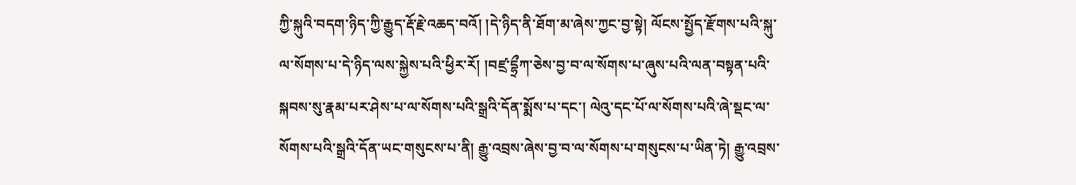ཀྱི་སྐུའི་བདག་ཉིད་ཀྱི་རྒྱུད་རྡོ་རྗེ་འཆད་བའོ། །དེ་ཉིད་ནི་ཐོག་མ་ཞེས་ཀྱང་བྱ་སྟེ། ལོངས་སྤྱོད་རྫོགས་པའི་སྐུ་ལ་སོགས་པ་དེ་ཉིད་ལས་སྐྱེས་པའི་ཕྱིར་རོ། །བཛྲ་དྷྲྀཀ་ཅེས་བྱ་བ་ལ་སོགས་པ་ཞུས་པའི་ལན་བསྟན་པའི་སྐབས་སུ་རྣམ་པར་ཤེས་པ་ལ་སོགས་པའི་སྒྲའི་དོན་སྨོས་པ་དང་། ལེའུ་དང་པོ་ལ་སོགས་པའི་ཞེ་སྡང་ལ་སོགས་པའི་སྒྲའི་དོན་ཡང་གསུངས་པ་ནི། རྒྱུ་འབྲས་ཞེས་བྱ་བ་ལ་སོགས་པ་གསུངས་པ་ཡིན་ཏེ། རྒྱུ་འབྲས་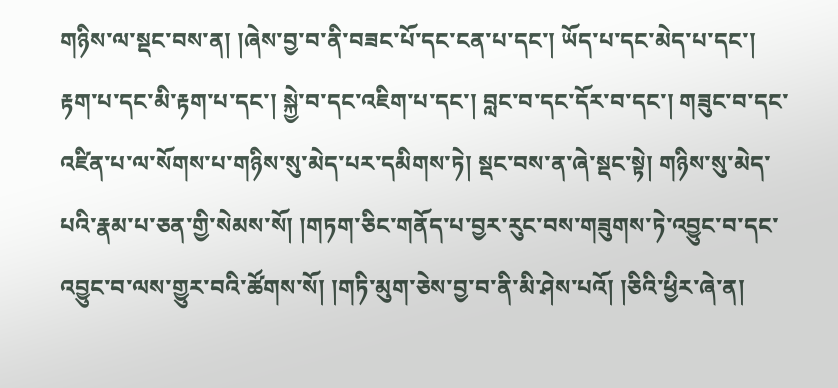གཉིས་ལ་སྡང་བས་ན། །ཞེས་བྱ་བ་ནི་བཟང་པོ་དང་ངན་པ་དང་། ཡོད་པ་དང་མེད་པ་དང་། རྟག་པ་དང་མི་རྟག་པ་དང་། སྐྱེ་བ་དང་འཇིག་པ་དང་། བླང་བ་དང་དོར་བ་དང་། གཟུང་བ་དང་འཛིན་པ་ལ་སོགས་པ་གཉིས་སུ་མེད་པར་དམིགས་ཏེ། སྡང་བས་ན་ཞེ་སྡང་སྟེ། གཉིས་སུ་མེད་པའི་རྣམ་པ་ཅན་གྱི་སེམས་སོ། །གཏག་ཅིང་གནོད་པ་བྱར་རུང་བས་གཟུགས་ཏེ་འབྱུང་བ་དང་འབྱུང་བ་ལས་གྱུར་བའི་ཚོགས་སོ། །གཏི་མུག་ཅེས་བྱ་བ་ནི་མི་ཤེས་པའོ། །ཅིའི་ཕྱིར་ཞེ་ན།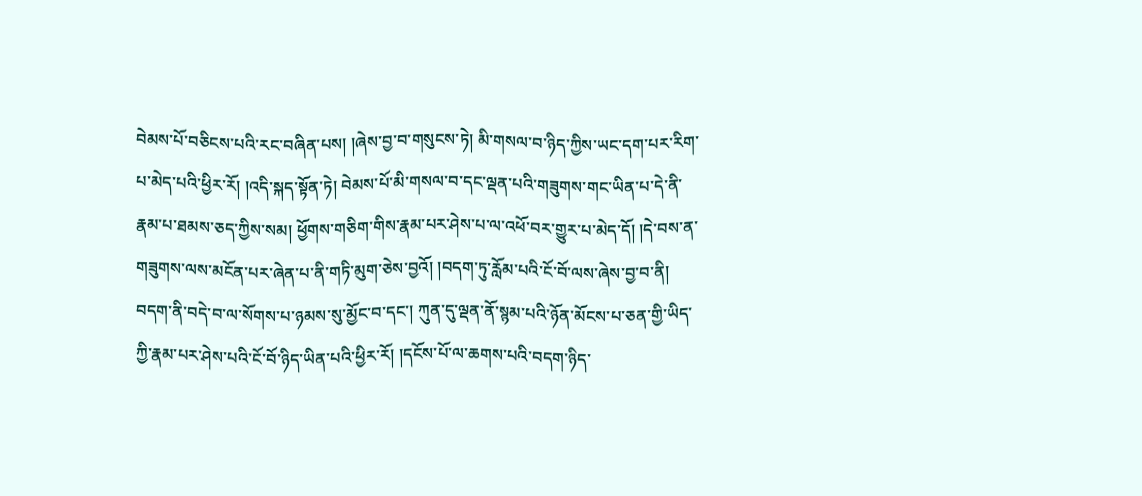བེམས་པོ་བཅིངས་པའི་རང་བཞིན་པས། །ཞེས་བྱ་བ་གསུངས་ཏེ། མི་གསལ་བ་ཉིད་ཀྱིས་ཡང་དག་པར་རིག་པ་མེད་པའི་ཕྱིར་རོ། །འདི་སྐད་སྟོན་ཏེ། བེམས་པོ་མི་གསལ་བ་དང་ལྡན་པའི་གཟུགས་གང་ཡིན་པ་དེ་ནི་རྣམ་པ་ཐམས་ཅད་ཀྱིས་སམ། ཕྱོགས་གཅིག་གིས་རྣམ་པར་ཤེས་པ་ལ་འཕོ་བར་གྱུར་པ་མེད་དོ། །དེ་བས་ན་གཟུགས་ལས་མངོན་པར་ཞེན་པ་ནི་གཏི་མུག་ཅེས་བྱའོ། །བདག་ཏུ་རློམ་པའི་ངོ་བོ་ལས་ཞེས་བྱ་བ་ནི། བདག་ནི་བདེ་བ་ལ་སོགས་པ་ཉམས་སུ་མྱོང་བ་དང་། ཀུན་དུ་ལྡན་ནོ་སྙམ་པའི་ཉོན་མོངས་པ་ཅན་གྱི་ཡིད་ཀྱི་རྣམ་པར་ཤེས་པའི་ངོ་བོ་ཉིད་ཡིན་པའི་ཕྱིར་རོ། །དངོས་པོ་ལ་ཆགས་པའི་བདག་ཉིད་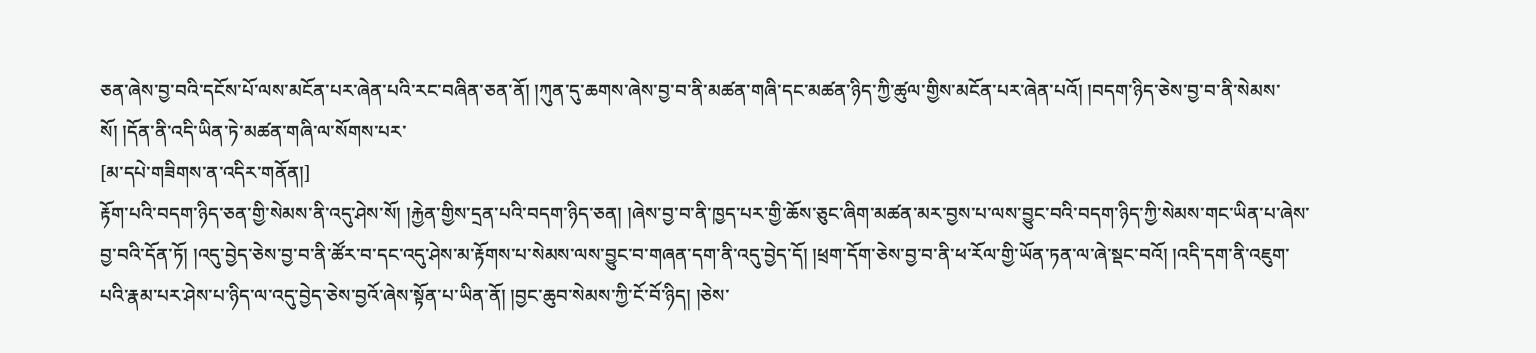ཅན་ཞེས་བྱ་བའི་དངོས་པོ་ལས་མངོན་པར་ཞེན་པའི་རང་བཞིན་ཅན་ནོ། །ཀུན་དུ་ཆགས་ཞེས་བྱ་བ་ནི་མཚན་གཞི་དང་མཚན་ཉིད་ཀྱི་ཚུལ་གྱིས་མངོན་པར་ཞེན་པའོ། །བདག་ཉིད་ཅེས་བྱ་བ་ནི་སེམས་སོ། །དོན་ནི་འདི་ཡིན་ཏེ་མཚན་གཞི་ལ་སོགས་པར་
[མ་དཔེ་གཟིགས་ན་འདིར་གནོན།]
རྟོག་པའི་བདག་ཉིད་ཅན་གྱི་སེམས་ནི་འདུ་ཤེས་སོ། །རྐྱེན་གྱིས་དྲན་པའི་བདག་ཉིད་ཅན། །ཞེས་བྱ་བ་ནི་ཁྱད་པར་གྱི་ཆོས་ཅུང་ཞིག་མཚན་མར་བྱས་པ་ལས་བྱུང་བའི་བདག་ཉིད་ཀྱི་སེམས་གང་ཡིན་པ་ཞེས་བྱ་བའི་དོན་ཏོ། །འདུ་བྱེད་ཅེས་བྱ་བ་ནི་ཚོར་བ་དང་འདུ་ཤེས་མ་རྟོགས་པ་སེམས་ལས་བྱུང་བ་གཞན་དག་ནི་འདུ་བྱེད་དོ། །ཕྲག་དོག་ཅེས་བྱ་བ་ནི་ཕ་རོལ་གྱི་ཡོན་ཏན་ལ་ཞེ་སྡང་བའོ། །འདི་དག་ནི་འཇུག་པའི་རྣམ་པར་ཤེས་པ་ཉིད་ལ་འདུ་བྱེད་ཅེས་བྱའོ་ཞེས་སྟོན་པ་ཡིན་ནོ། །བྱང་ཆུབ་སེམས་ཀྱི་ངོ་བོ་ཉིད། །ཅེས་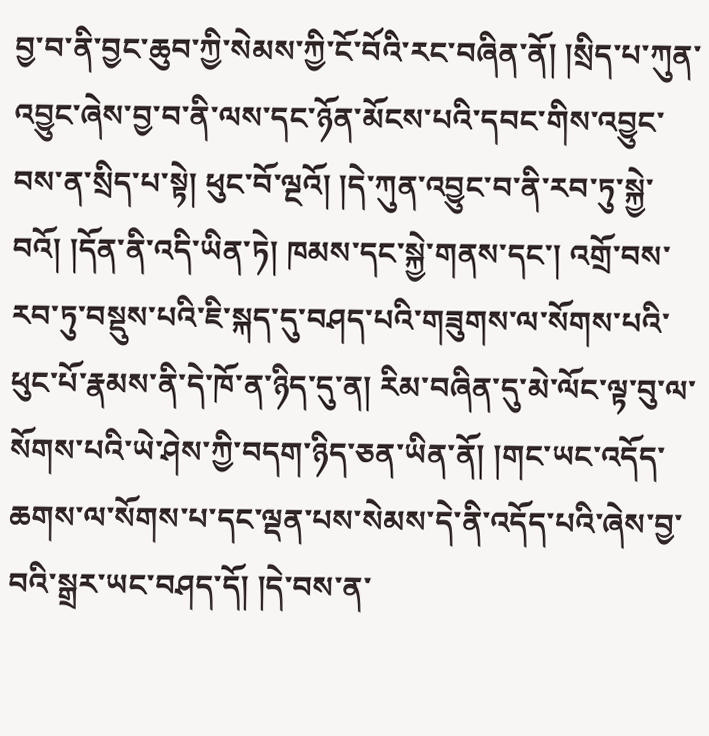བྱ་བ་ནི་བྱང་ཆུབ་ཀྱི་སེམས་ཀྱི་ངོ་བོའི་རང་བཞིན་ནོ། །སྲིད་པ་ཀུན་འབྱུང་ཞེས་བྱ་བ་ནི་ལས་དང་ཉོན་མོངས་པའི་དབང་གིས་འབྱུང་བས་ན་སྲིད་པ་སྟེ། ཕུང་བོ་ལྔའོ། །དེ་ཀུན་འབྱུང་བ་ནི་རབ་ཏུ་སྐྱེ་བའོ། །དོན་ནི་འདི་ཡིན་ཏེ། ཁམས་དང་སྐྱེ་གནས་དང་། འགྲོ་བས་རབ་ཏུ་བསྡུས་པའི་ཇི་སྐད་དུ་བཤད་པའི་གཟུགས་ལ་སོགས་པའི་ཕུང་པོ་རྣམས་ནི་དེ་ཁོ་ན་ཉིད་དུ་ན། རིམ་བཞིན་དུ་མེ་ལོང་ལྟ་བུ་ལ་སོགས་པའི་ཡེ་ཤེས་ཀྱི་བདག་ཉིད་ཅན་ཡིན་ནོ། །གང་ཡང་འདོད་ཆགས་ལ་སོགས་པ་དང་ལྡན་པས་སེམས་དེ་ནི་འདོད་པའི་ཞེས་བྱ་བའི་སྒྲར་ཡང་བཤད་དོ། །དེ་བས་ན་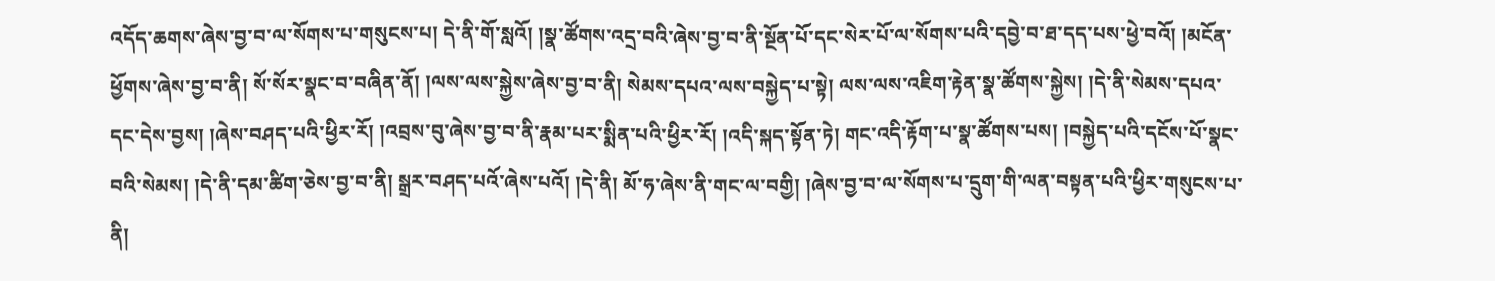འདོད་ཆགས་ཞེས་བྱ་བ་ལ་སོགས་པ་གསུངས་པ། དེ་ནི་གོ་སླའོ། །སྣ་ཚོགས་འདྲ་བའི་ཞེས་བྱ་བ་ནི་སྔོན་པོ་དང་སེར་པོ་ལ་སོགས་པའི་དབྱེ་བ་ཐ་དད་པས་ཕྱེ་བའོ། །མངོན་ཕྱོགས་ཞེས་བྱ་བ་ནི། སོ་སོར་སྣང་བ་བཞིན་ནོ། །ལས་ལས་སྐྱེས་ཞེས་བྱ་བ་ནི། སེམས་དཔའ་ལས་བསྐྱེད་པ་སྟེ། ལས་ལས་འཇིག་རྟེན་སྣ་ཚོགས་སྐྱེས། །དེ་ནི་སེམས་དཔའ་དང་དེས་བྱས། །ཞེས་བཤད་པའི་ཕྱིར་རོ། །འབྲས་བུ་ཞེས་བྱ་བ་ནི་རྣམ་པར་སྨིན་པའི་ཕྱིར་རོ། །འདི་སྐད་སྟོན་ཏེ། གང་འདི་རྟོག་པ་སྣ་ཚོགས་པས། །བསྐྱེད་པའི་དངོས་པོ་སྣང་བའི་སེམས། །དེ་ནི་དམ་ཚིག་ཅེས་བྱ་བ་ནི། སྒྲར་བཤད་པའོ་ཞེས་པའོ། །དེ་ནི། མོ་ཧ་ཞེས་ནི་གང་ལ་བགྱི། །ཞེས་བྱ་བ་ལ་སོགས་པ་དྲུག་གི་ལན་བསྟན་པའི་ཕྱིར་གསུངས་པ་ནི།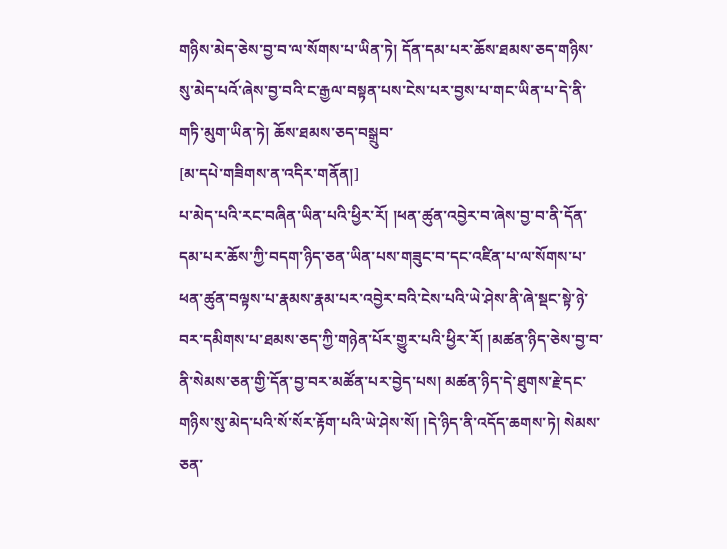གཉིས་མེད་ཅེས་བྱ་བ་ལ་སོགས་པ་ཡིན་ཏེ། དོན་དམ་པར་ཆོས་ཐམས་ཅད་གཉིས་སུ་མེད་པའོ་ཞེས་བྱ་བའི་ང་རྒྱལ་བསྟན་པས་ངེས་པར་བྱས་པ་གང་ཡིན་པ་དེ་ནི་གཏི་མུག་ཡིན་ཏེ། ཆོས་ཐམས་ཅད་བསྒྲུབ་
[མ་དཔེ་གཟིགས་ན་འདིར་གནོན།]
པ་མེད་པའི་རང་བཞིན་ཡིན་པའི་ཕྱིར་རོ། །ཕན་ཚུན་འབྱེར་བ་ཞེས་བྱ་བ་ནི་དོན་དམ་པར་ཆོས་ཀྱི་བདག་ཉིད་ཅན་ཡིན་པས་གཟུང་བ་དང་འཛིན་པ་ལ་སོགས་པ་ཕན་ཚུན་བལྟས་པ་རྣམས་རྣམ་པར་འབྱེར་བའི་ངེས་པའི་ཡེ་ཤེས་ནི་ཞེ་སྡང་སྟེ་ཉེ་བར་དམིགས་པ་ཐམས་ཅད་ཀྱི་གཉེན་པོར་གྱུར་པའི་ཕྱིར་རོ། །མཚན་ཉིད་ཅེས་བྱ་བ་ནི་སེམས་ཅན་གྱི་དོན་བྱ་བར་མཚོན་པར་བྱེད་པས། མཚན་ཉིད་དེ་ཐུགས་རྗེ་དང་གཉིས་སུ་མེད་པའི་སོ་སོར་རྟོག་པའི་ཡེ་ཤེས་སོ། །དེ་ཉིད་ནི་འདོད་ཆགས་ཏེ། སེམས་ཅན་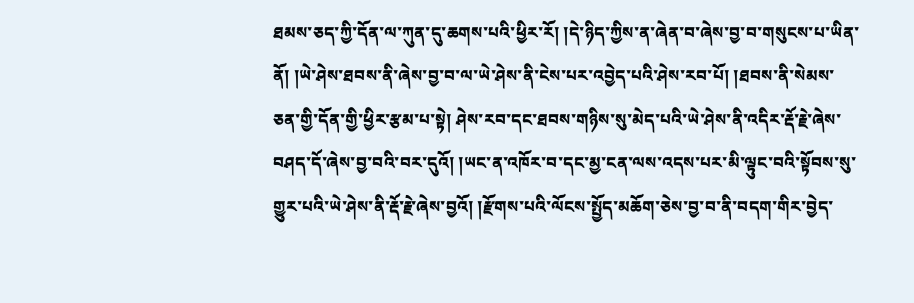ཐམས་ཅད་ཀྱི་དོན་ལ་ཀུན་དུ་ཆགས་པའི་ཕྱིར་རོ། །དེ་ཉིད་ཀྱིས་ན་ཞེན་བ་ཞེས་བྱ་བ་གསུངས་པ་ཡིན་ནོ། །ཡེ་ཤེས་ཐབས་ནི་ཞེས་བྱ་བ་ལ་ཡེ་ཤེས་ནི་ངེས་པར་འབྱེད་པའི་ཤེས་རབ་པོ། །ཐབས་ནི་སེམས་ཅན་གྱི་དོན་གྱི་ཕྱིར་རྩམ་པ་སྟེ། ཤེས་རབ་དང་ཐབས་གཉིས་སུ་མེད་པའི་ཡེ་ཤེས་ནི་འདིར་རྡོ་རྗེ་ཞེས་བཤད་དོ་ཞེས་བྱ་བའི་བར་དུའོ། །ཡང་ན་འཁོར་བ་དང་མྱ་ངན་ལས་འདས་པར་མི་ལྟུང་བའི་སྟོབས་སུ་གྱུར་པའི་ཡེ་ཤེས་ནི་རྡོ་རྗེ་ཞེས་བྱའོ། །རྫོགས་པའི་ལོངས་སྤྱོད་མཆོག་ཅེས་བྱ་བ་ནི་བདག་གིར་བྱེད་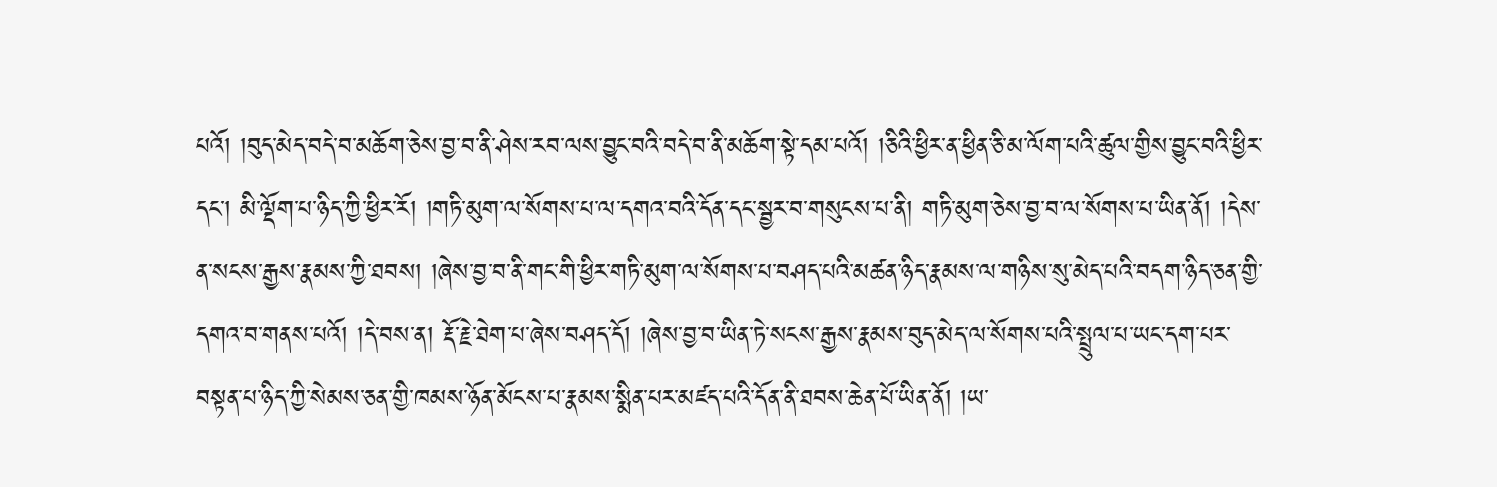པའོ། །བུད་མེད་བདེ་བ་མཆོག་ཅེས་བྱ་བ་ནི་ཤེས་རབ་ལས་བྱུང་བའི་བདེ་བ་ནི་མཆོག་སྟེ་དམ་པའོ། །ཅིའི་ཕྱིར་ན་ཕྱིན་ཅི་མ་ལོག་པའི་ཚུལ་གྱིས་བྱུང་བའི་ཕྱིར་དང་། མི་ལྡོག་པ་ཉིད་ཀྱི་ཕྱིར་རོ། །གཏི་མུག་ལ་སོགས་པ་ལ་དགའ་བའི་དོན་དང་སྦྱར་བ་གསུངས་པ་ནི། གཏི་མུག་ཅེས་བྱ་བ་ལ་སོགས་པ་ཡིན་ནོ། །དེས་ན་སངས་རྒྱས་རྣམས་ཀྱི་ཐབས། །ཞེས་བྱ་བ་ནི་གང་གི་ཕྱིར་གཏི་མུག་ལ་སོགས་པ་བཤད་པའི་མཚན་ཉིད་རྣམས་ལ་གཉིས་སུ་མེད་པའི་བདག་ཉིད་ཅན་གྱི་དགའ་བ་གནས་པའོ། །དེ་བས་ན། རྡོ་རྗེ་ཐེག་པ་ཞེས་བཤད་དོ། །ཞེས་བྱ་བ་ཡིན་ཏེ་སངས་རྒྱས་རྣམས་བུད་མེད་ལ་སོགས་པའི་སྤྲུལ་པ་ཡང་དག་པར་བསྟན་པ་ཉིད་ཀྱི་སེམས་ཅན་གྱི་ཁམས་ཉོན་མོངས་པ་རྣམས་སྨིན་པར་མཛད་པའི་དོན་ནི་ཐབས་ཆེན་པོ་ཡིན་ནོ། །ཡ་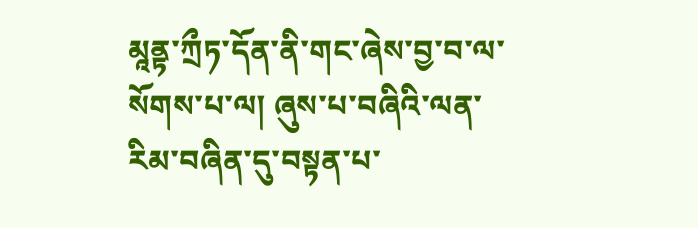མཱནྟ་ཀྲྀཏ་དོན་ནི་གང་ཞེས་བྱ་བ་ལ་སོགས་པ་ལ། ཞུས་པ་བཞིའི་ལན་རིམ་བཞིན་དུ་བསྟན་པ་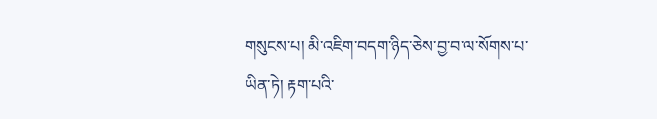གསུངས་པ། མི་འཇིག་བདག་ཉིད་ཅེས་བྱ་བ་ལ་སོགས་པ་ཡིན་ཏེ། རྟག་པའི་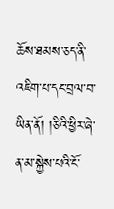ཆོས་ཐམས་ཅད་ནི་འཇིག་པ་དང་བྲལ་བ་ཡིན་ནོ། །ཅིའི་ཕྱིར་ཞེ་ན་མ་སྐྱེས་པའི་ངོ་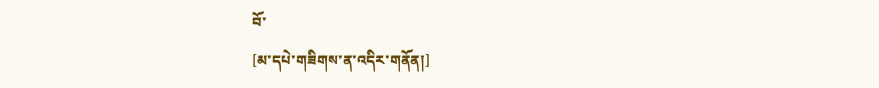བོ་
[མ་དཔེ་གཟིགས་ན་འདིར་གནོན།]